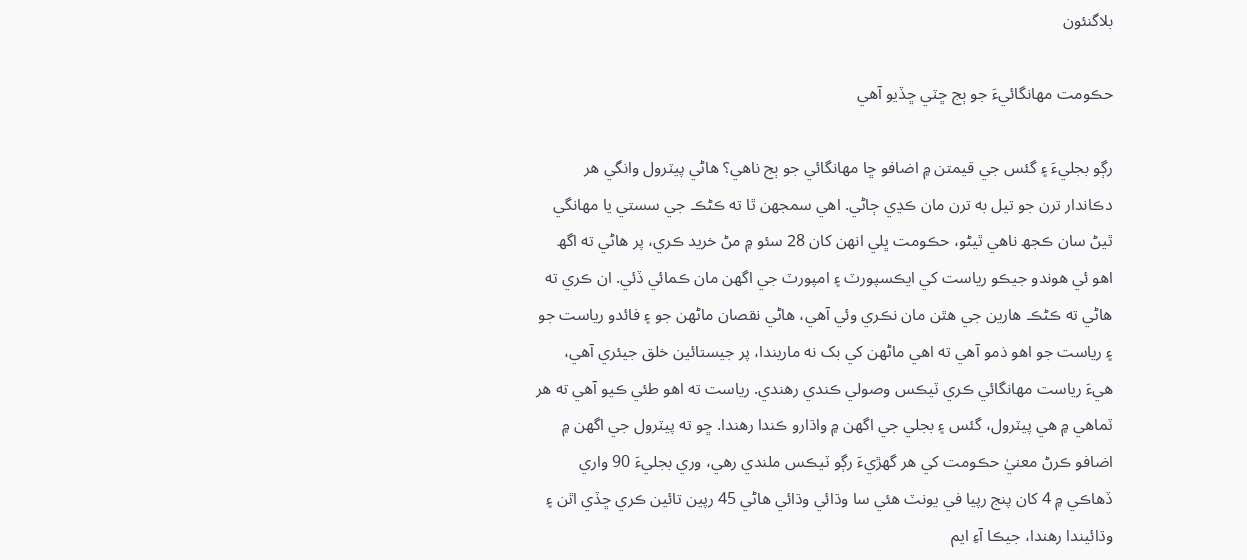بلاگنئون

حڪومت مهانگائيءَ جو ٻج ڇٽي ڇڏيو آهي

رڳو بجليءَ ۽ گئس جي قيمتن ۾ اضافو ڇا مهانگائي جو ٻج ناهي؟ هاڻي پيٽرول وانگي هر دڪاندار ترن جو تيل به ترن مان ڪڍي ڄاڻي. اهي سمجهن ٿا ته ڪڻڪ جي سستي يا مهانگي ٿيڻ سان ڪجھ ناهي ٿيڻو، حڪومت ڀلي انهن کان 28 سئو ۾ مڻ خريد ڪري، پر هاڻي ته اگھ اهو ئي هوندو جيڪو رياست کي ايڪسپورٽ ۽ امپورٽ جي اگهن مان ڪمائي ڏئي. ان ڪري ته هاڻي ته ڪڻڪ هارين جي هٿن مان نڪري وئي آهي، هاڻي نقصان ماڻهن جو ۽ فائدو رياست جو ۽ رياست جو اهو ذمو آهي ته اهي ماڻهن کي بک نه ماريندا، پر جيستائين خلق جيئري آهي، هيءَ رياست مهانگائي ڪري ٽيڪس وصولي ڪندي رهندي. رياست ته اهو طئي ڪيو آهي ته هر ٽماهي ۾ هي پيٽرول، گئس ۽ بجلي جي اگهن ۾ واڌارو ڪندا رهندا. ڇو ته پيٽرول جي اگهن ۾ اضافو ڪرڻ معنيٰ حڪومت کي هر گهڙيءَ رڳو ٽيڪس ملندي رهي، وري بجليءَ 90 واري ڏهاڪي ۾ 4 کان پنج رپيا في يونٽ هئي سا وڌائي وڌائي هاڻي 45 رپين تائين ڪري ڇڏي اٿن ۽ وڌائيندا رهندا، جيڪا آءِ ايم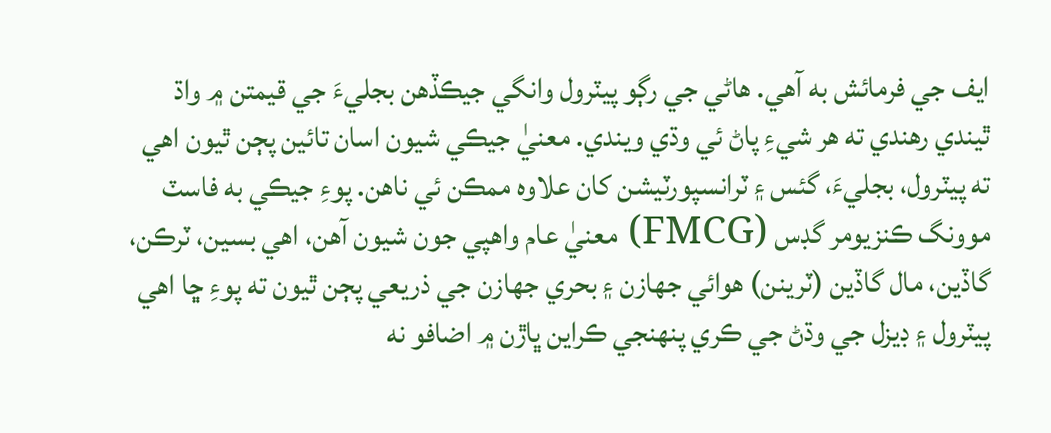ايف جي فرمائش به آهي. هاڻي جي رڳو پيٽرول وانگي جيڪڏهن بجليءَ جي قيمتن ۾ واڌ ٿيندي رهندي ته هر شيءِ پاڻ ئي وڌي ويندي. معنيٰ جيڪي شيون اسان تائين پڄن ٿيون اهي ته پيٽرول، بجليءَ، گئس ۽ ٽرانسپورٽيشن کان علاوه ممڪن ئي ناهن. پوءِ جيڪي به فاسٽ موونگ ڪنزيومر گڊس (FMCG) معنيٰ عام واهپي جون شيون آهن، اهي بسين، ٽرڪن، گاڏين، مال گاڏين (ٽرينن) هوائي جهازن ۽ بحري جهازن جي ذريعي پڄن ٿيون ته پوءِ ڇا اهي پيٽرول ۽ ڊيزل جي وڌڻ جي ڪري پنهنجي ڪراين ڀاڙن ۾ اضافو نه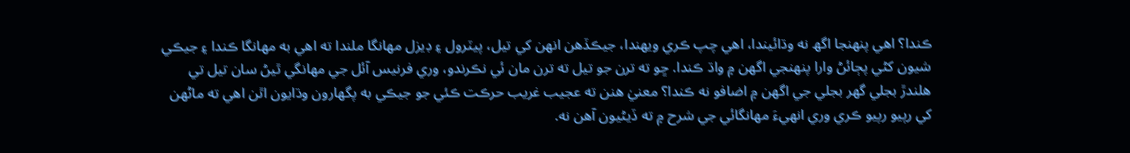ڪندا؟ اهي پنهنجا اگھ نه وڌائيندا، اهي چپ ڪري ويهندا، جيڪڏهن انهن کي تيل، پيٽرول ۽ ڊيزل مهانگا ملندا ته اهي به مهانگا ڪندا ۽ جيڪي شيون کڻي پڄائڻ وارا پنهنجي اگھن ۾ واڌ ڪندا. ڇو ته ترن جو تيل ته ترن مان ئي نڪرندو، وري فرنيس آئل جي مهانگي ٿيڻ سان تيل تي هلندڙ بجلي گهر بجلي جي اگهن ۾ اضافو نه ڪندا؟ معنيٰ هنن ته عجيب غريب حرڪت ڪئي جو جيڪي به پگهارون وڌايون اٿن اهي ته ماڻهن کي رپيو رپيو ڪري وري انهيءَ مهانگائي جي شرح ۾ ته ڏيڻيون آهن نه.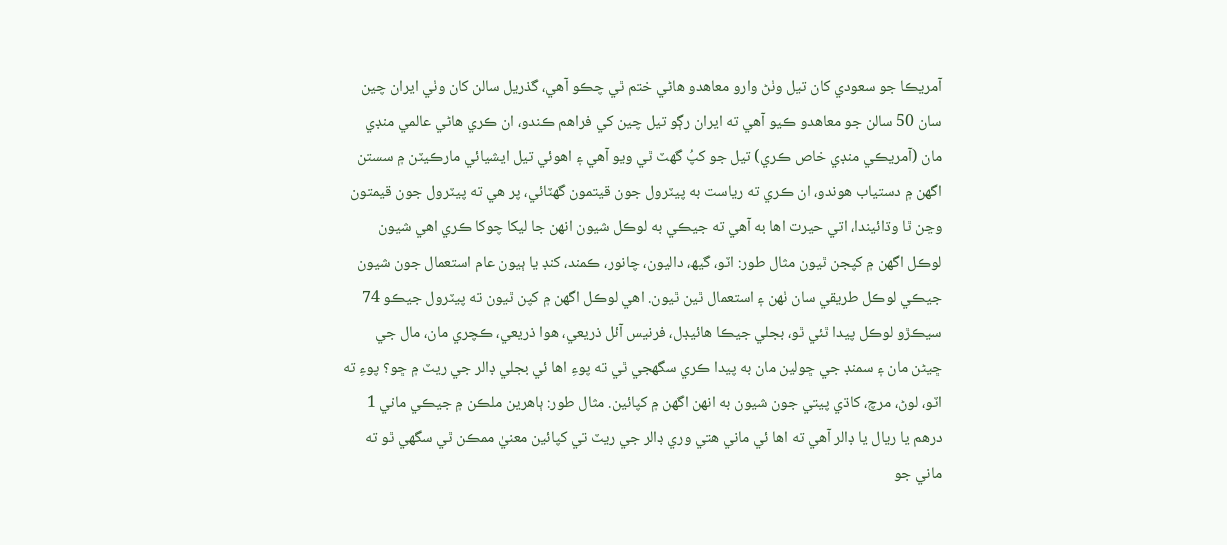آمريڪا جو سعودي کان تيل وٺڻ وارو معاهدو هاڻي ختم ٿي چڪو آهي، گذريل سالن کان وٺي ايران چين سان 50 سالن جو معاهدو ڪيو آهي ته ايران رڳو تيل چين کي فراهم ڪندو، ان ڪري هاڻي عالمي منڊي مان (آمريڪي منڊي خاص ڪري) تيل جو کپُ گهٽ ٿي ويو آهي ۽ اهوئي تيل ايشيائي مارڪيٽن ۾ سستن اگهن ۾ دستياب هوندو، ان ڪري ته رياست به پيٽرول جون قيتمون گهٽائي، پر هي ته پيٽرول جون قيمتون وڃن ٿا وڌائيندا، اتي حيرت اها به آهي ته جيڪي به لوڪل شيون انهن جا ليکا چوکا ڪري اهي شيون لوڪل اگهن ۾ کپجن ٿيون مثال طور: اٽو، گيھ، داليون، چانور، ڪمند، کنڊ يا ٻيون عام استعمال جون شيون جيڪي لوڪل طريقي سان ٺهن ۽ استعمال ٿين ٿيون. اهي لوڪل اگهن ۾ کپن ٿيون ته پيٽرول جيڪو 74 سيڪڙو لوڪل پيدا ٿئي ٿو، بجلي جيڪا هائيڊل، فرنيس آئل ذريعي، هوا ذريعي، ڪچري مان، مال جي ڇيڻن مان ۽ سمنڊ جي ڇولين مان به پيدا ڪري سگهجي ٿي ته پوءِ اها ئي بجلي ڊالر جي ريٽ ۾ ڇو؟ پوءِ ته اٽو، لوڻ، مرچ، کاڌي پيتي جون شيون به انهن اگهن ۾ کپائين. مثال طور: ٻاهرين ملڪن ۾ جيڪي ماني 1 درهم يا ريال يا ڊالر آهي ته اها ئي ماني هتي وري ڊالر جي ريٽ تي کپائين معنيٰ ممڪن ٿي سگهي ٿو ته ماني جو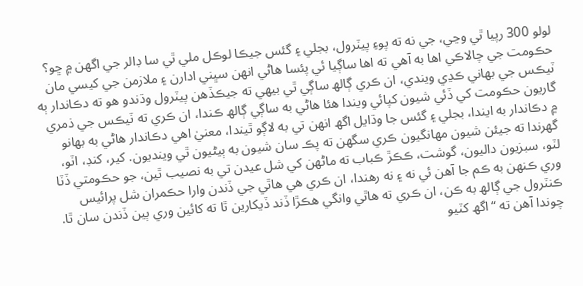لولو 300 رپيا ٿي وڃي، جي نه ته پوءِ پيٽرول، بجلي ۽ گئس جيڪا لوڪل ملي ٿي سا ڊالر جي اگهن ۾ ڇو؟
حڪومت جي چالاڪي اها به آهي ته اها ساڳيا ئي پئسا هاڻي انهن سڀني ادارن ۽ ملازمن جي کيسي مان ٽيڪس جي بهاني ڪڍي ويندي، ان ڪري ڳالھ ساڳي ٿي بيهي ته جيڪڏهن پيٽرول وڌندو هو ته دڪاندار ٻه گاريون حڪومت کي ڏئي شيون کپائي ويندا هئا هاڻي به ساڳي ڳالھ ڪندا، ان ڪري ته ٽيڪس جي ذمري ۾ دڪاندار به ايندا، بجلي ۽ گئس جا وڌايل اگھ انهن تي به لاڳو ٿيندا، معنيٰ اهي دڪاندار هاڻي به بهانو گهرندا ته جيئن شيون مهانگيون ڪري سگهن ته پڪ سان شيون به ٻيڻيون ٿي وينديون. کير، کنڊ، اٽو، لٽو، سبزيون داليون، گوشت، ڪڪڙ ڪباب ته ماڻهن کي شل عيدن تي به نصيب ٿين، جو حڪومتي ڏٽا وري ڪنهن به ڪم جا آهن ئي نه ۽ نه رهندا، ان ڪري هي هاٿي جي ڏندن وارا حڪمران شل پرائيس ڪنٽرول جي ڳالھ به ڪن، ان ڪري ته هاٿي وانگي هڪڙا ڏند ڏيکارين ٿا ته کائين وري ٻين ڏندن سان ٿا.
چوندا آهن ته “اگھ کٽيو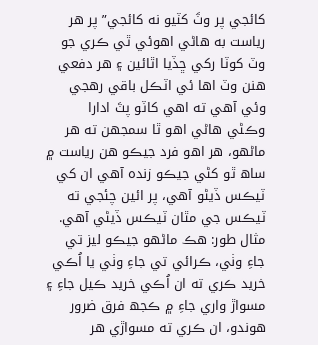کائجي پر وٽَ کٽيو نه کائجي” پر هر رياست به هاڻي اهوئي ٿي ڪري جو وٽ کوٽا رکي ڇڏيا اٿائين ۽ هر دفعي هنن وٽ اها ئي اٽڪل باقي رهجي وئي آهي ته اهي کاٽو پٽَ ادارا وڪڻي هاڻي اهو ٿا سمجهن ته هر ماڻهو، هر اهو فرد جيڪو هن رياست ۾ ساھ ٿو کڻي جيڪو زنده آهي ان کي ٽيڪس ڏيڻو آهي، پر ائين چئجي ته ٽيڪس جي مٿان ٽيڪس ڏيڻي آهي. مثال طور: هڪ ماڻهو جيڪو ليز تي جاءِ وٺي، ڪرائي تي جاءِ وٺي يا اُڪي خريد ڪري ته ان اُڪي خريد ڪيل جاءِ ۽ مسواڙ واري جاءِ ۾ ڪجھ فرق ضرور هوندو، ان ڪري ته مسواڙي هر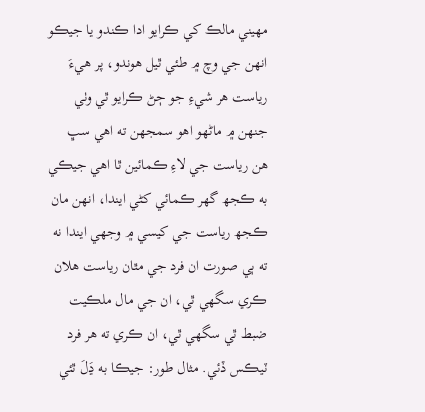مهيني مالڪ کي ڪرايو ادا ڪندو يا جيڪو انهن جي وچ ۾ طئي ٿيل هوندو، پر هيءَ رياست هر شيءِ جو ڄڻ ڪرايو ٿي وٺي جنهن ۾ ماڻهو اهو سمجهن ته اهي سڀ هن رياست جي لاءِ ڪمائين ٿا اهي جيڪي به ڪجھ گهر ڪمائي کڻي ايندا، انهن مان ڪجھ رياست جي کيسي ۾ وجهي ايندا نه ته ٻي صورت ان فرد جي مٿان رياست هلان ڪري سگهي ٿي، ان جي مال ملڪيت ضبط ٿي سگهي ٿي، ان ڪري ته هر فرد ٽيڪس ڏئي. مثال طور: جيڪا به ڍَلَ ٿئي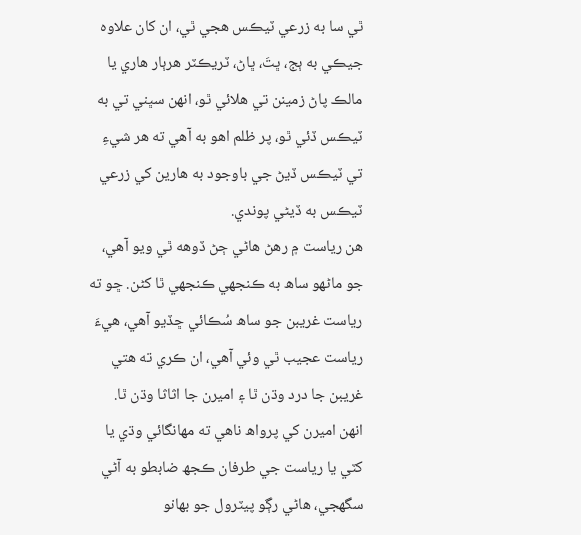ٿي سا به زرعي ٽيڪس هجي ٿي، ان کان علاوه جيڪي به ٻج، ڀتَ، ڀاڻ، ٽريڪٽر هرٻار هاري يا مالڪ پاڻ زمينن تي هلائي ٿو، انهن سڀني تي به ٽيڪس ڏئي ٿو، پر ظلم اهو به آهي ته هر شيءِ تي ٽيڪس ڏيڻ جي باوجود به هارين کي زرعي ٽيڪس به ڏيڻي پوندي.
هن رياست ۾ رهڻ هاڻي ڄڻ ڏوهه ٿي ويو آهي، جو ماڻهو ساھ به ڪنجهي ڪنجهي ٿا کڻن. ڇو ته رياست غريبن جو ساھ سُڪائي ڇڏيو آهي، هيءَ رياست عجيب ٿي وئي آهي، ان ڪري ته هتي غريبن جا درد وڌن ٿا ۽ اميرن جا اثاثا وڌن ٿا. انهن اميرن کي پرواھ ناهي ته مهانگائي وڌي يا کٽي يا رياست جي طرفان ڪجھ ضابطو به آڻي سگهجي، هاڻي رڳو پيٽرول جو بهانو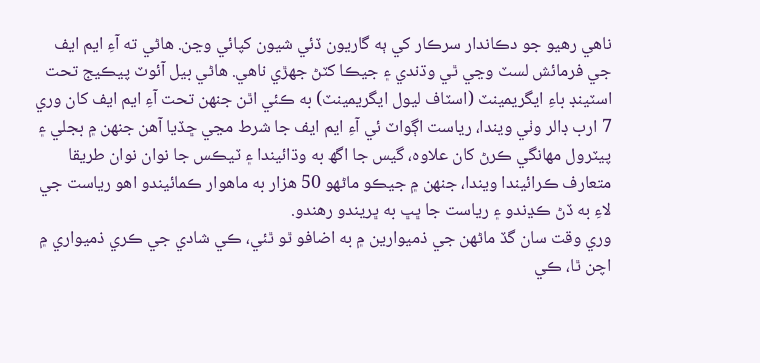ناهي رهيو جو دڪاندار سرڪار کي ٻه گاريون ڏئي شيون کپائي وڃن. هاڻي ته آءِ ايم ايف جي فرمائش لسٽ وڃي ٿي وڌندي ۽ جيڪا کٽڻ جهڙي ناهي. هاڻي بيل آئوٽ پيڪيج تحت اسٽينڊ باءِ ايگريمينٽ (اسٽاف ليول ايگريمينٽ) به ڪئي اٿن جنهن تحت آءِ ايم ايف کان وري 7 ارب ڊالر وٺي ويندا، رياست اڳواٽ ئي آءِ ايم ايف جا شرط مڃي ڇڏيا آهن جنهن ۾ بجلي ۽ پيٽرول مهانگي ڪرڻ کان علاوه، گيس جا اگھ به وڌائيندا ۽ ٽيڪس جا نوان نوان طريقا متعارف ڪرائيندا ويندا، جنهن ۾ جيڪو ماڻهو 50 هزار به ماهوار ڪمائيندو اهو رياست جي لاءِ به ڏڻ ڪڍندو ۽ رياست جا ڀڀ به ڀريندو رهندو.
وري وقت سان گڏ ماڻهن جي ذميوارين ۾ به اضافو ٿو ٿئي، ڪي شادي جي ڪري ذميواري ۾ اچن ٿا، ڪي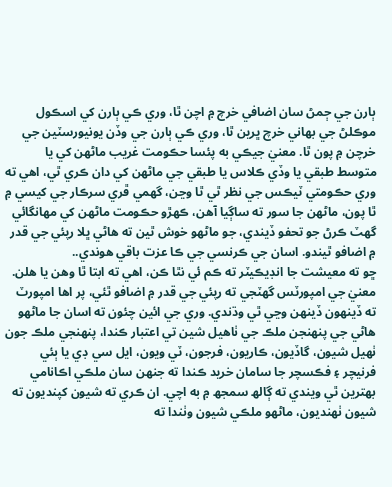ٻارن جي ڄمڻ سان اضافي خرچ ۾ اچن ٿا، وري ڪي ٻارن کي اسڪول موڪلڻ جي بهاني خرچ ڀرين ٿا، وري ڪي ٻارن جي وڏن يونيورسٽين جي خرچن ۾ پون ٿا. معنيٰ جيڪي به پئسا حڪومت غريب ماڻهن کي يا متوسط طبقي يا وڏي ڪلاس يا طبقي جي ماڻهن کي دان ڪري ٿي، اهي ته وري حڪومتي ٽيڪس جي نظر ٿي ٿا وڃن، گهمي ڦري سرڪار جي کيسي ۾ ٿا پون، ماڻهن جا سور ته ساڳيا آهن، ڪهڙو حڪومت ماڻهن کي مهانگائي گهٽ ڪرڻ جو تحفو ڏيندي، جو ماڻهو خوش ٿين ته هاڻي ڀلا رپئي جي قدر ۾ اضافو ٿيندو. اسان جي ڪرنسي جي ڪا عزت باقي هوندي..
ڇو ته معيشت جا انڊيڪيٽر ته ڪم ئي نٿا ڪن، اهي ته ابتا ٿا وهن يا هلن. معنيٰ جي امپورٽس گهٽجي ته رپئي جي قدر ۾ اضافو ٿئي، پر اها امپورٽ ته ڏينهون ڏينهن وڃي ٿي وڌندي. وري جي ائين چئون ته اسان جا ماڻهو هاڻي جي پنهنجن ملڪ جي ٺاهيل شين تي اعتبار ڪندا، پنهنجي ملڪ جون ٺهيل شيون، گاڏيون، ڪاريون، فرجون، ٽي ويون، ايل سي ڊي يا ٻئي فرنيچر ۽ فڪسچر جا سامان خريد ڪندا ته جنهن سان ملڪي اڪانامي بهترين ٿي ويندي ته ڳالھ سمجھ ۾ به اچي. ان ڪري ته شيون کپنديون ته شيون ٺهنديون، ماڻهو ملڪي شيون وٺندا ته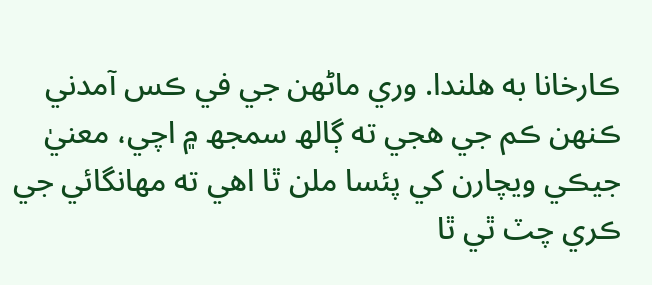ڪارخانا به هلندا. وري ماڻهن جي في ڪس آمدني ڪنهن ڪم جي هجي ته ڳالھ سمجھ ۾ اچي، معنيٰ جيڪي ويچارن کي پئسا ملن ٿا اهي ته مهانگائي جي ڪري چٽ ٿي ٿا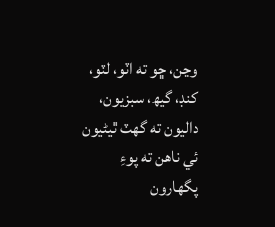وڃن، ڇو ته اٽو، لٽو، کنڊ، گيھ، سبزيون، داليون ته گهٽ ٿيڻيون ئي ناهن ته پوءِ پگهارون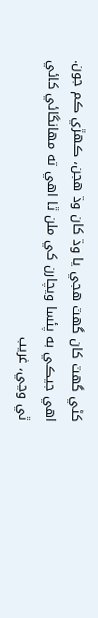کڻي گهٽ کان گهٽ هجي يا وڌ کان وڌ هجن، ڪهڙي ڪم جون. اهي جيڪي به پئسا ويچارن کي ملن ٿا اهي ته مهانگائي کائي ٿي وڃي، غريب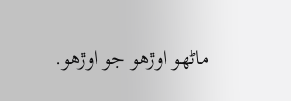ماڻهو اوڙهو جو اوڙهو.